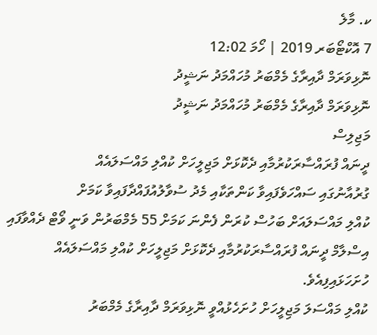ކ. މާލެ
7 އޮކްޓޯބަރ 2019 | ހޯމަ 12:02
ނޮޅިވަރަމް ދާއިރާގެ މެމްބަރު މުހައްމަދު ނަޝީދު
ނޮޅިވަރަމް ދާއިރާގެ މެމްބަރު މުހައްމަދު ނަޝީދު
މަޖިލިސް
ދީނައް ފުރައްސާރަކުރުމާއި ދެކޮޅަށް މަޖިލީހަށް ކުއްލި މައްސަލައެއް
ގުރުއާނުގައި ސައްހަވެފައިވާ ކަންތަކާއި މެދު ސުވާލުއުފައްދާފައިވާ ކަމަށް
ކުއްލި މައްސަލައަށް ބަހުސް ކުރަން ފެންނަ ކަމަށް 55 މެމްބަރުން ވަނީ ވޯޓް ދެއްވާފައި
އިސްލާމް ދީނައް ފުރައްސާރަކުރުމާއި ދެކޮޅަށް މަޖިލީހަށް ކުއްލި މައްސަލައެއް ހުށަހަޅައިފިއެވެ.
ކުއްލި މައްސަލަ މަޖިލީހަށް ހުށަހެޅުއްވީ ނޮޅިވަރަމް ދާއިރާގެ މެމްބަރު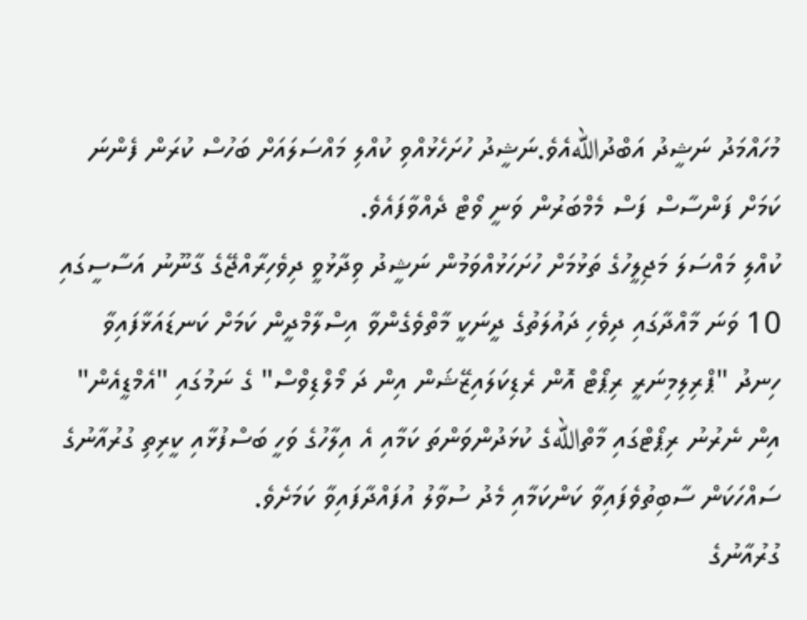މުހައްމަދު ނަޝީދު އަބްދުاللهއެވެ.ނަޝީދު ހުށަހެޅުއްވި ކުއްލި މައްސަލައަށް ބަހުސް ކުރަން ފެންނަ ކަމަށް ފަންސާސް ފަސް މެމްބަރުން ވަނީ ވޯޓް ދެއްވާފައެވެ.
ކުއްލި މައްސަލަ މަޖިލީހުގެ ތަޅުމަށް ހުށަހަޅުއްވަމުން ނަޝީދު ވިދާޅުވީ ދިވެހިރާއްޖޭގެ ގާނޫނު އަސާސީގައި 10 ވަނަ މާއްދާގައި ދިވެހި ދައުލަތުގެ ދީނަކީ މާތްވެގެންވާ އިސްލާމްދީން ކަމަށް ކަނޑައަޅާފައިވާ ހިނދު "ޕްރިލިމިނަރީ ރިޕޯޓް އޮން ރެޑިކަލައިޒޭޝަން އިން ދަ މޯލްޑިވްސް" ގެ ނަމުގައި "އެމްޑީއެން" އިން ނެރުނު ރިޕޯޓްގައި މާތްاللهގެ ކުޅަދުންވަންތަ ކަމާއި އެ އިލާހުގެ ވަހީ ބަސްފުޅާއި ކީރިތި ގުރުއާނުގެ ސައްހަކަން ސާބިތުވެފައިވާ ކަންކަމާއި މެދު ސުވާލު އުފައްދާފައިވާ ކަމަށެވެ.
ގުރުއާނުގެ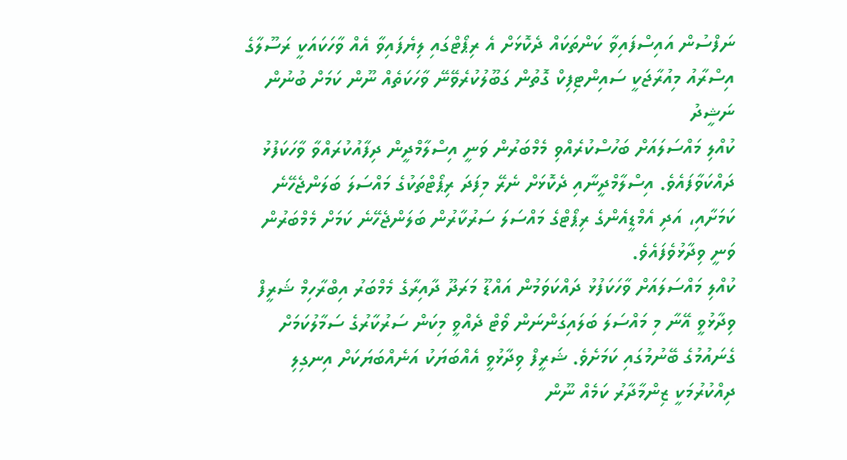ނަފްސުން އައިސްފައިވާ ކަންތަކައް ދެކޮޅަށް އެ ރިޕޯޓްގައި ލިޔެފައިވާ އެއް ވާހަކައަކީ ރަސޫލާގެ އިސްރާއު މިއުރާޖަކީ ސައިންޓިފިކް ގޮތުން ގަބޫލުކުރެވޭނޭ ވާހަކަތެއް ނޫން ކަމަށް ބުނުން
ނަޝީދު
ކުއްލި މައްސަލައަށް ބަހުސްކުރެއްވި މެމްބަރުން ވަނީ އިސްލާމްދީން ދިފާއުކުރައްވާ ވާހަކަފުޅު ދައްކަވާފައެވެ. އިސްލާމްދީނާއި ދެކޮޅަށް ނެރޭ މިފަދަ ރިޕޯޓްތަކުގެ މައްސަލަ ބަލަންޖެހޭނެ ކަމަށާއި، އަދި އެމްޑީއެންގެ ރިޕޯޓްގެ މައްސަލަ ސަރުކާރުން ބަލަންޖެހޭނެ ކަމަށް މެމްބަރުން ވަނީ ވިދާޅުވެފައެވެ.
ކުއްލި މައްސަލައަށް ވާހަކަފުޅު ދައްކަވަމުން އައްޑޫ މަރަދޫ ދާއިރާގެ މެމްބަރު އިބްރާހިމް ޝަރީފް ވިދާޅުވީ އޭނާ މި މައްސަލަ ބަލައިގަންނަން ވޯޓް ދެއްވީ މިކަން ސަރުކާރުގެ ސަމާލުކަމަށް ގެނައުމުގެ ބޭނުމުގައި ކަމަށެވެ. ޝަރީފް ވިދާޅުވީ އެއްބަޔަކު އަނެއްބަޔަކަށް އިނގިލި ދިއްކުރުމަކީ ޒިންމާދާރު ކަމެއް ނޫން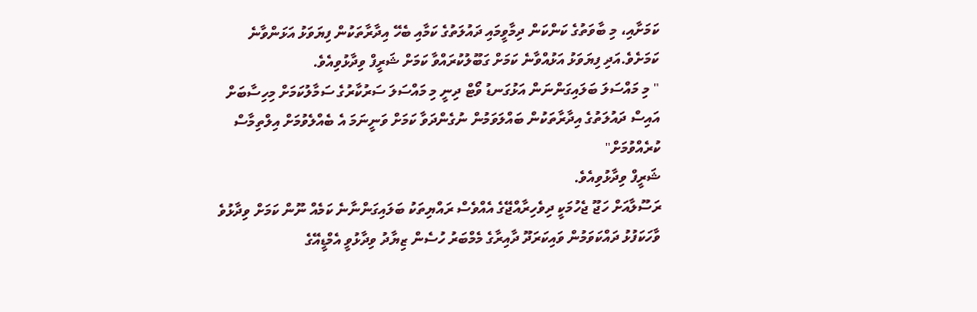ކަމަށާއި، މި ބާވަތުގެ ކަންކަން ދިމާވީމައި ދައުލަތުގެ ކަމާއި ބެހޭ އިދާރާތަކުން ފިޔަވަޅު އަޅަންވާނެ ކަމަށެވެ.އަދި ފިޔަވަޅު އަޅުއްވާނެ ކަމަށް ގަބޫލުކުރައްވާ ކަމަށް ޝަރީފް ވިދާޅުވިއެވެ.
" މި މައްސަލަ ބަލައިގަންނަން އަޅުގަނޑު ވޯޓް ދިނީ މި މައްސަލަ ސަރުކާރުގެ ސަމާލުކަމަށް މިހިސާބަށް އައިސް ދައުލަތުގެ އިދާރާތަކުން ބައްލަވަމުން ނުގެންދަވާ ކަމަށް ވަނީނަމަ އެ ބެއްލެވުމަށް އިލްތިމާސް ކުރެއްވުމަށް"
ޝަރީފް ވިދާޅުވިއެވެ.
ރަސޫލާއަށް ހަޖޫ ޖެހުމަކީ ދިވެހިރާއްޖޭގެ އެއްވެސް ރައްޔިތަކު ބަލައިގަންނާނެ ކަމެއް ނޫން ކަމަށް ވިދާޅުވެ ވާހަކަފުޅު ދައްކަވަމުން ވައިކަރަދޫ ދާއިރާގެ މެމްބަރު ހުސެން ޒިޔާދު ވިދާޅުވީ އެމްޑީއޭގެ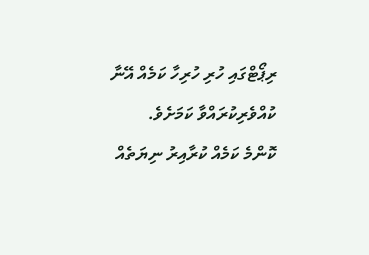ރިޕޯޓްގައި ހުރި ހުރިހާ ކަމެއް އޭނާ ކުއްވެރިކުރައްވާ ކަމަށެވެ.
ކޮންމެ ކަމެއް ކުރާއިރު ނިޔަތެއް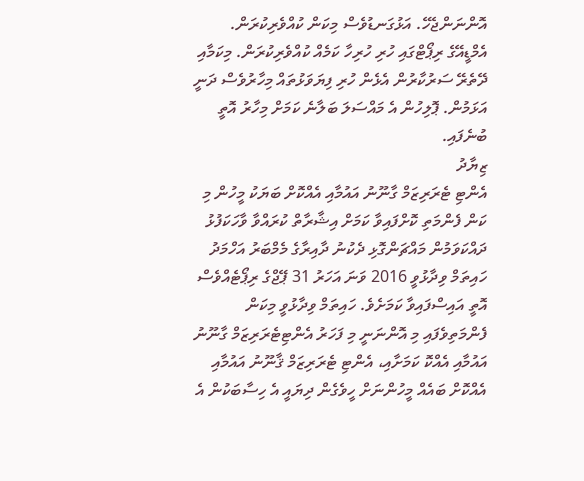އޮންނަންޖެހޭ. އަޅުގަނޑުވެސް މިކަން ކުއްވެރިކުރަން. އެމްޑީއޭގެ ރިޕޯޓްގައި ހުރި ހުރިހާ ކަމެއް ކުއްވެރިކުރަން. މިކަމާއި ދޭތެރޭ ސަރުކާރުން އެޅެން ހުރި ފިޔަވަޅުތައް މިހާރުވެސް ދަނީ އަޅަމުން. ޕޮލިހުން އެ މައްސަލަ ބަލާނެ ކަމަށް މިހާރު އޮތީ ބުނެފައި.
ޒިޔާދު
އެންޓި ޓެރަރިޒަމް ގާނޫނު އައުމާއި އެއްކޮށް ބަޔަކު މީހުން މި ކަން ފެންމަތި ކޮށްފައިވާ ކަމަށް އިޝާރާތް ކުރައްވާ ވާހަކަފުޅު ދައްކަވަމުން މައްޗަންގޮޅި ދެކުނު ދާއިރާގެ މެމްބަރު އަހްމަދު ހައިތަމް ވިދާޅުވީ 2016 ވަނަ އަހަރު 31 ޕޭޖްގެ ރިޕޯޓެއްވެސް އޮތީ އައިސްފައިވާ ކަމަށެވެ. ހައިތަމް ވިދާޅުވީ މިކަން ފެންމަތިވެފައި މި އޮންނަނީ މި ފަހަރު އެންޓިޓެރަރިޒަމް ގާނޫނު އައުމާއި އެއްކޮ ކަމަށާއި، އެންޓި ޓެރަރިޒަމް ޤާނޫނު އައުމާއި އެއްކޮށް ބައެއް މީހުންނަށް ހީވެގެން ދިޔައީ އެ ހިސާބަކުން އެ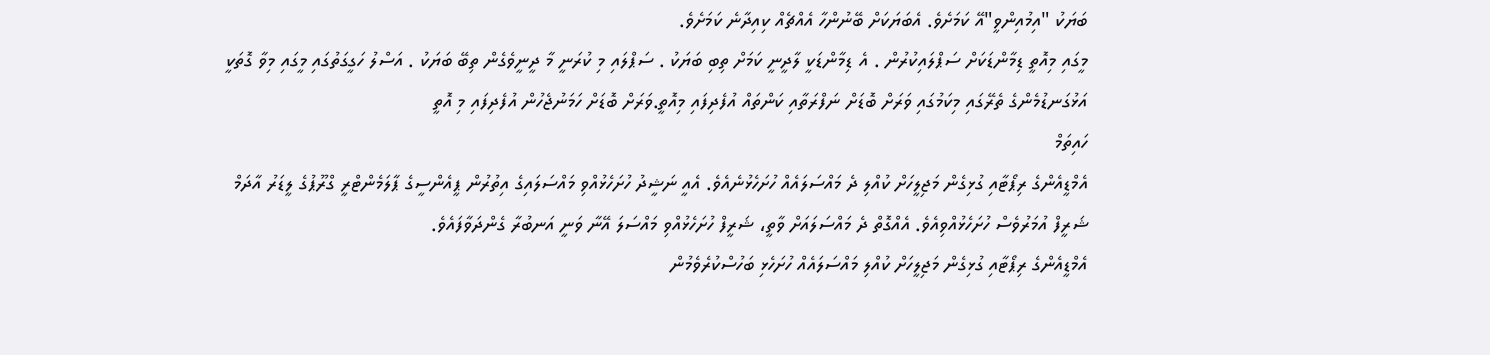ބަޔަކު "އިމުއިންވީ"އޭ ކަމަށެވެ. އެބަޔަކަށް ބޭނުންހާ އެއްޗެއް ކިއިދާނެ ކަމަށެވެ.
މީގައި މިއޮތީ ޑިމާންޑަކަށް ސަޕްލައިކުރުން . އެ ޑިމާންޑަކީ ލާދީނީ ކަމަށް ތިބި ބަޔަކު . ސަޕްލައި މި ކުރަނީ މާ ދީނީވެގެން ތިބޭ ބަޔަކު . އަސްލު ހަގީގަތުގައި މީގައި މިވާ ގޮތަކީ އަޅުގަނޑުމެންގެ ތެރޭގައި މިކަމުގައި ވަރަށް ބޮޑަށް ނަފްރަތާއި ކަންތައް އުފެދިފައި މިއޮތީ.ވަރަށް ބޮޑަށް ހަމަނުޖެހުން އުފެދިފައި މި އޮތީ
ހައިތަމް
އެމްޑީއެންގެ ރިޕޯޓާއި ގުޅިގެން މަޖިލީހަށް ކުއްލި ދެ މައްސަލައެއް ހުށަހެޅުނެއެވެ. އެއީ ނަޝީދު ހުށަހެޅުއްވި މައްސަލައިގެ އިތުރުން ޕީއެންސީގެ ޕާލަމެންޓްރީ ގްރޫޕުގެ ލީޑަރު އާދަމް ޝަރީފް އުމަރުވެސް ހުށަހެޅުއްވިއެވެ. އެއްގޮތް ދެ މައްސަލައަށް ވާތީ، ޝަރީފް ހުށަހެޅުއްވި މައްސަލަ އޭނާ ވަނީ އަނބުރާ ގެންދަވާފައެވެ.
އެމްޑީއެންގެ ރިޕޯޓާއި ގުޅިގެން މަޖިލީހަށް ކުއްލި މައްސަލައެއް ހުށަހެޅި ބަހުސްކުރެވެމުން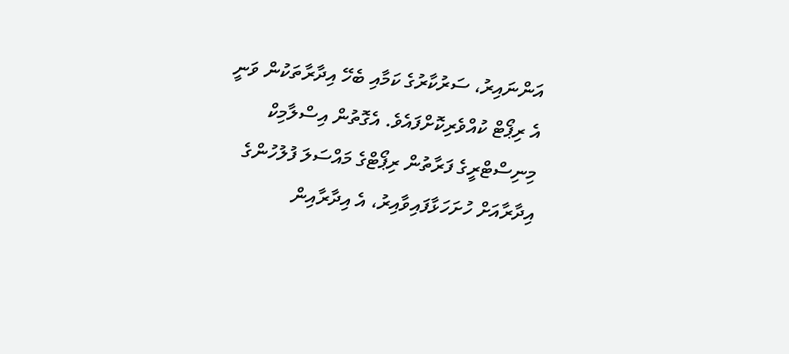އަންނައިރު، ސަރުކާރުގެ ކަމާއި ބެހޭ އިދާރާތަކުން ވަނީ އެ ރިޕޯޓް ކުއްވެރިކޮށްފައެވެ. އެގޮތުން އިސްލާމިކް މިނިސްޓްރީގެ ފަރާތުން ރިޕޯޓްގެ މައްސަލަ ފުލުހުންގެ އިދާރާއަށް ހުށަހަޅާފައިވާއިރު، އެ އިދާރާއިން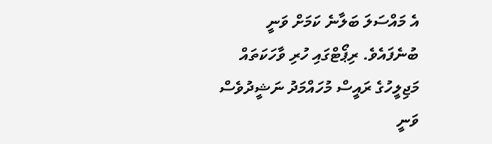އެ މައްސަލަ ބަލާނެ ކަމަށް ވަނީ ބުނެފައެވެ. ރިޕޯޓްގައި ހުރި ވާހަކަތައް މަޖިލީހުގެ ރައީސް މުހައްމަދު ނަޝީދުވެސް ވަނީ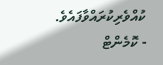ކުއްވެރިކުރައްވާފައެވެ.
- ކޮމެންޓް